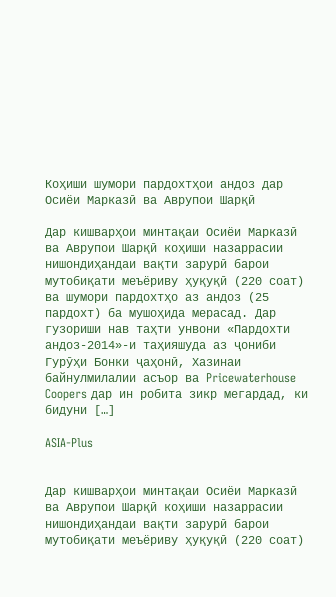Коҳиши шумори пардохтҳои андоз дар Осиёи Марказӣ ва Аврупои Шарқӣ

Дар кишварҳои минтақаи Осиёи Марказӣ ва Аврупои Шарқӣ коҳиши назаррасии нишондиҳандаи вақти зарурӣ барои мутобиқати меъёриву ҳуқуқӣ (220 соат) ва шумори пардохтҳо аз андоз (25 пардохт) ба мушоҳида мерасад. Дар гузориши нав таҳти унвони «Пардохти андоз-2014»-и таҳияшуда аз ҷониби Гурӯҳи Бонки ҷаҳонӣ, Хазинаи байнулмилалии асъор ва Pricewaterhouse Coopers дар ин робита зикр мегардад, ки бидуни […]

ASIA-Plus


Дар кишварҳои минтақаи Осиёи Марказӣ ва Аврупои Шарқӣ коҳиши назаррасии нишондиҳандаи вақти зарурӣ барои мутобиқати меъёриву ҳуқуқӣ (220 соат)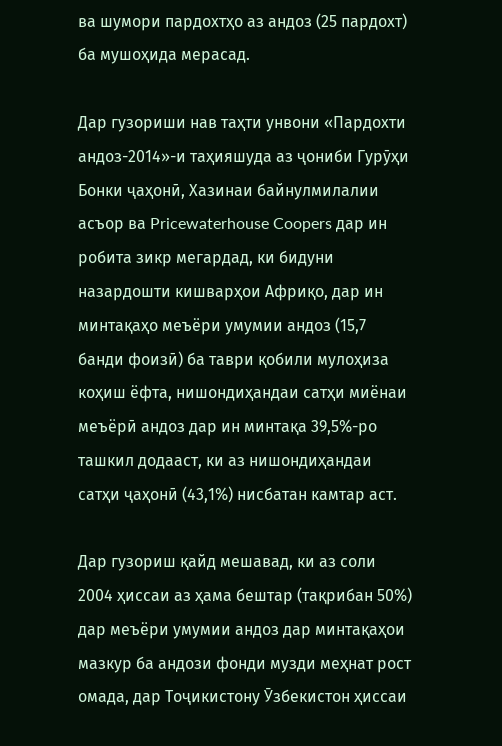ва шумори пардохтҳо аз андоз (25 пардохт) ба мушоҳида мерасад.

Дар гузориши нав таҳти унвони «Пардохти андоз-2014»-и таҳияшуда аз ҷониби Гурӯҳи Бонки ҷаҳонӣ, Хазинаи байнулмилалии асъор ва Pricewaterhouse Coopers дар ин робита зикр мегардад, ки бидуни назардошти кишварҳои Африқо, дар ин минтақаҳо меъёри умумии андоз (15,7 банди фоизӣ) ба таври қобили мулоҳиза коҳиш ёфта, нишондиҳандаи сатҳи миёнаи меъёрӣ андоз дар ин минтақа 39,5%-ро ташкил додааст, ки аз нишондиҳандаи сатҳи ҷаҳонӣ (43,1%) нисбатан камтар аст.

Дар гузориш қайд мешавад, ки аз соли 2004 ҳиссаи аз ҳама бештар (тақрибан 50%) дар меъёри умумии андоз дар минтақаҳои мазкур ба андози фонди музди меҳнат рост омада, дар Тоҷикистону Ӯзбекистон ҳиссаи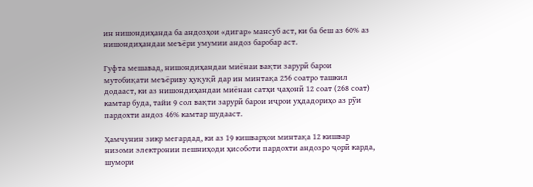ин нишондиҳанда ба андозҳои «дигар» мансуб аст, ки ба беш аз 60% аз нишондиҳандаи меъёри умумии андоз баробар аст.

Гуфта мешавад, нишондиҳандаи миёнаи вақти зарурӣ барои мутобиқати меъёриву ҳуқуқӣ дар ин минтақа 256 соатро ташкил додааст, ки аз нишондиҳандаи миёнаи сатҳи ҷаҳонӣ 12 соат (268 соат) камтар буда, тайи 9 сол вақти зарурӣ барои иҷрои уҳдадориҳо аз рӯи пардохти андоз 46% камтар шудааст.

Ҳамчунин зикр мегардад, ки аз 19 кишварҳои минтақа 12 кишвар низоми электронии пешниҳоди ҳисоботи пардохти андозро ҷорӣ карда, шумори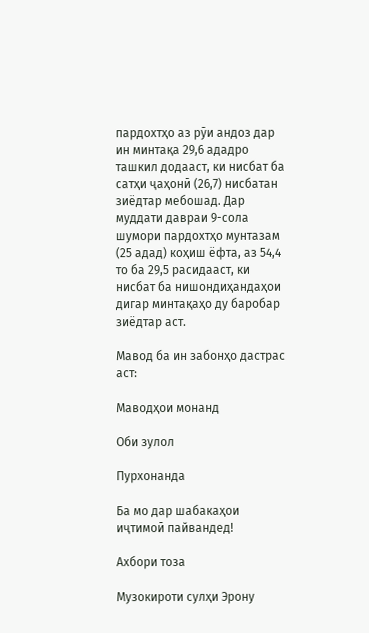пардохтҳо аз рӯи андоз дар ин минтақа 29,6 ададро ташкил додааст, ки нисбат ба сатҳи ҷаҳонӣ (26,7) нисбатан зиёдтар мебошад. Дар муддати давраи 9-сола шумори пардохтҳо мунтазам (25 адад) коҳиш ёфта, аз 54,4 то ба 29,5 расидааст, ки нисбат ба нишондиҳандаҳои дигар минтақаҳо ду баробар зиёдтар аст.

Мавод ба ин забонҳо дастрас аст:

Маводҳои монанд

Оби зулол

Пурхонанда

Ба мо дар шабакаҳои иҷтимоӣ пайвандед!

Ахбори тоза

Музокироти сулҳи Эрону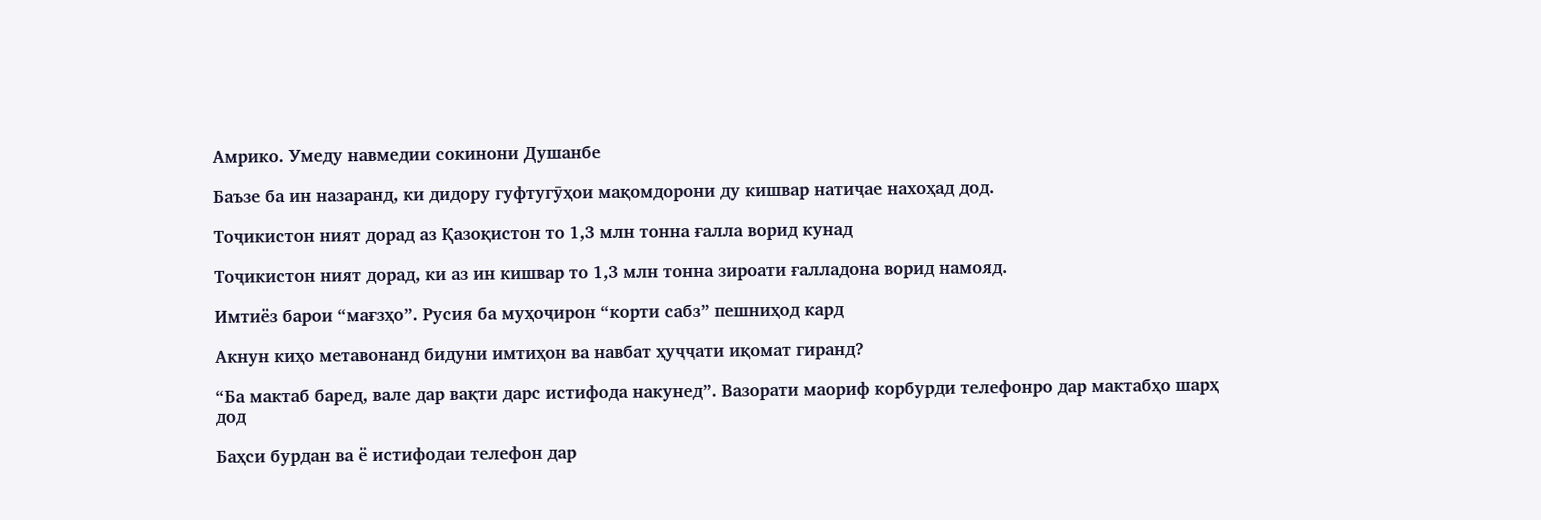Амрико. Умеду навмедии сокинони Душанбе

Баъзе ба ин назаранд, ки дидору гуфтугӯҳои мақомдорони ду кишвар натиҷае нахоҳад дод.

Тоҷикистон ният дорад аз Қазоқистон то 1,3 млн тонна ғалла ворид кунад

Тоҷикистон ният дорад, ки аз ин кишвар то 1,3 млн тонна зироати ғалладона ворид намояд.

Имтиёз барои “мағзҳо”. Русия ба муҳоҷирон “корти сабз” пешниҳод кард

Акнун киҳо метавонанд бидуни имтиҳон ва навбат ҳуҷҷати иқомат гиранд?

“Ба мактаб баред, вале дар вақти дарс истифода накунед”. Вазорати маориф корбурди телефонро дар мактабҳо шарҳ дод

Баҳси бурдан ва ё истифодаи телефон дар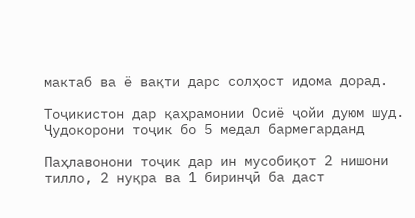мактаб ва ё вақти дарс солҳост идома дорад.

Тоҷикистон дар қаҳрамонии Осиё ҷойи дуюм шуд. Ҷудокорони тоҷик бо 5 медал бармегарданд

Паҳлавонони тоҷик дар ин мусобиқот 2 нишони тилло, 2 нуқра ва 1 биринҷӣ ба даст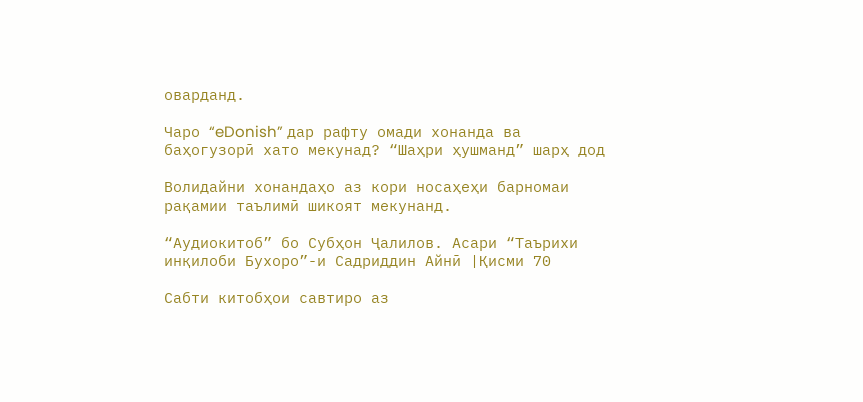оварданд.

Чаро “eDonish” дар рафту омади хонанда ва баҳогузорӣ хато мекунад? “Шаҳри ҳушманд” шарҳ дод

Волидайни хонандаҳо аз кори носаҳеҳи барномаи рақамии таълимӣ шикоят мекунанд.

“Аудиокитоб” бо Субҳон Ҷалилов. Асари “Таърихи инқилоби Бухоро”-и Садриддин Айнӣ |Қисми 70

Cабти китобҳои савтиро аз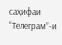саҳифаи “Телеграм”-и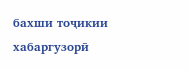бахши тоҷикии хабаргузорӣ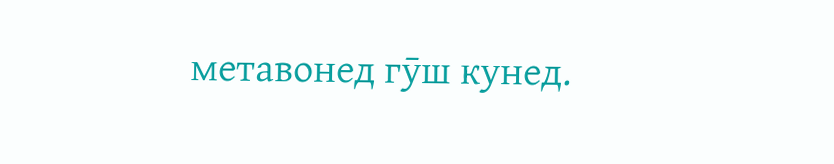метавонед гӯш кунед.